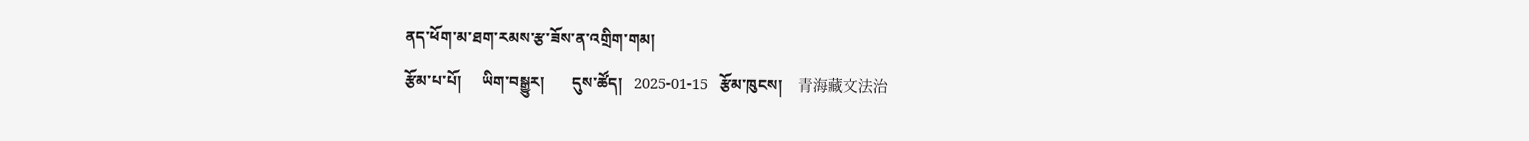ནད་ཕོག་མ་ཐག་རམས་རྩ་ཟོས་ན་འགྲིག་གམ།
རྩོམ་པ་པོ།     ཡིག་བསྒྱུར།       དུས་ཚོད།   2025-01-15   རྩོམ་ཁུངས།    青海藏文法治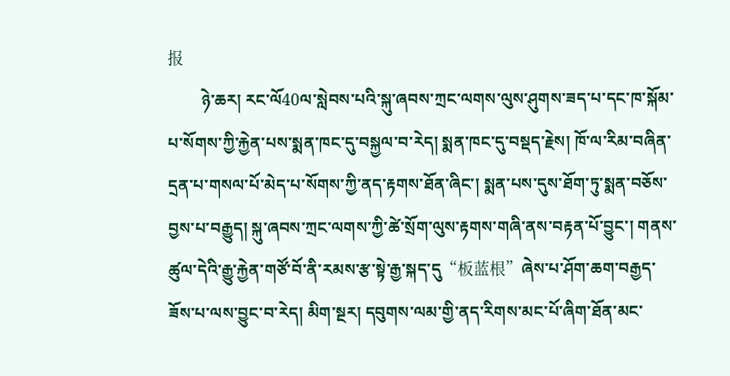报
        ཉེ་ཆར། རང་ལོ40ལ་སླེབས་པའི་སྐུ་ཞབས་ཀྲང་ལགས་ལུས་ཤུགས་ཟད་པ་དང་ཁ་སྐོམ་པ་སོགས་ཀྱི་རྐྱེན་པས་སྨན་ཁང་དུ་བསྐྱལ་བ་རེད། སྨན་ཁང་དུ་བསྡད་རྗེས། ཁོ་ལ་རིམ་བཞིན་དྲན་པ་གསལ་པོ་མེད་པ་སོགས་ཀྱི་ནད་རྟགས་ཐོན་ཞིང་། སྨན་པས་དུས་ཐོག་ཏུ་སྨན་བཅོས་བྱས་པ་བརྒྱུད། སྐུ་ཞབས་ཀྲང་ལགས་ཀྱི་ཚེ་སྲོག་ལུས་རྟགས་གཞི་ནས་བརྟན་པོ་བྱུང་། གནས་ཚུལ་དེའི་རྒྱུ་རྐྱེན་གཙོ་བོ་ནི་རམས་རྩ་སྟེ་རྒྱ་སྐད་དུ“板蓝根”ཞེས་པ་ཤོག་ཆག་བརྒྱད་ཟོས་པ་ལས་བྱུང་བ་རེད། མིག་སྔར། དབུགས་ལམ་གྱི་ནད་རིགས་མང་པོ་ཞིག་ཐོན་མང་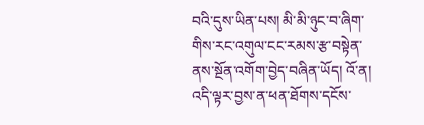བའི་དུས་ཡིན་པས། མི་མི་ཉུང་བ་ཞིག་གིས་རང་འགུལ་ངང་རམས་རྩ་བསྟེན་ནས་སྔོན་འགོག་བྱེད་བཞིན་ཡོད། འོ་ན། འདི་ལྟར་བྱས་ན་ཕན་ཐོགས་དངོས་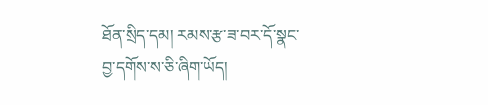ཐོན་སྲིད་དམ། རམས་རྩ་ཟ་བར་དོ་སྣང་བྱ་དགོས་ས་ཅི་ཞིག་ཡོད།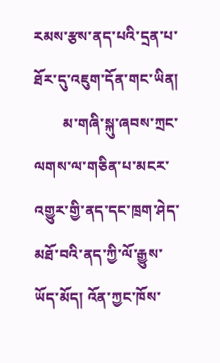རམས་རྩས་ནད་པའི་དྲན་པ་ཐོར་དུ་འཇུག་དོན་གང་ཡིན།
        མ་གཞི་སྐུ་ཞབས་ཀྲང་ལགས་ལ་གཅིན་པ་མངར་འགྱུར་གྱི་ནད་དང་ཁྲག་ཤེད་མཐོ་བའི་ནད་ཀྱི་ལོ་རྒྱུས་ཡོད་མོད། འོན་ཀྱང་ཁོས་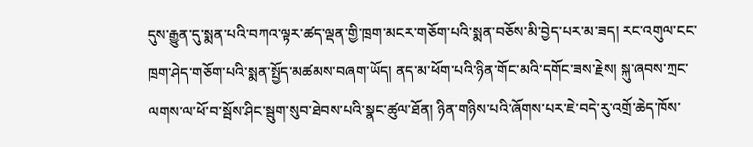དུས་རྒྱུན་དུ་སྨན་པའི་བཀའ་ལྟར་ཚད་ལྡན་གྱི་ཁྲག་མངར་གཅོག་པའི་སྨན་བཅོས་མི་བྱེད་པར་མ་ཟད། རང་འགུལ་ངང་ཁྲག་ཤེད་གཅོག་པའི་སྨན་སྤྱོད་མཚམས་བཞག་ཡོད། ནད་མ་ཕོག་པའི་ཉིན་གོང་མའི་དགོང་ཟས་རྗེས། སྐུ་ཞབས་ཀྲང་ལགས་ལ་ཕོ་བ་སྦོས་ཤིང་སྦུག་སུབ་ཐེབས་པའི་སྣང་ཚུལ་ཐོན། ཉིན་གཉིས་པའི་ཞོགས་པར་ཇེ་བདེ་རུ་འགྲོ་ཆེད་ཁོས་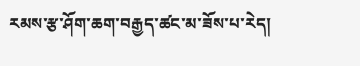རམས་རྩ་ཤོག་ཆག་བརྒྱད་ཚང་མ་ཟོས་པ་རེད།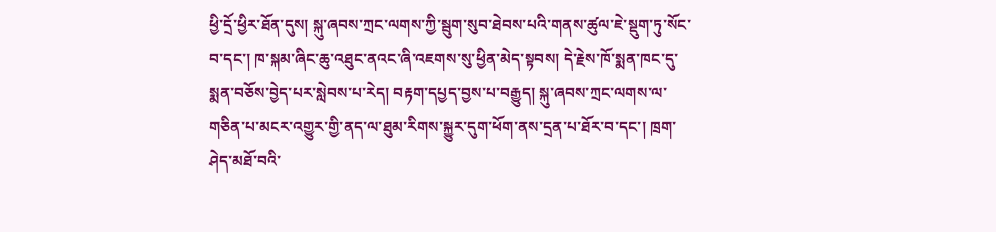ཕྱི་དྲོ་ཕྱིར་ཐོན་དུས། སྐུ་ཞབས་ཀྲང་ལགས་ཀྱི་སྦུག་སུབ་ཐེབས་པའི་གནས་ཚུལ་ཇེ་སྡུག་ཏུ་སོང་བ་དང་། ཁ་སྐམ་ཞིང་ཆུ་འཐུང་ནའང་ཞི་འཇགས་སུ་ཕྱིན་མེད་སྟབས། དེ་རྗེས་ཁོ་སྨན་ཁང་དུ་སྨན་བཅོས་བྱེད་པར་སླེབས་པ་རེད། བརྟག་དཔྱད་བྱས་པ་བརྒྱུད། སྐུ་ཞབས་ཀྲང་ལགས་ལ་གཅིན་པ་མངར་འགྱུར་གྱི་ནད་ལ་ཐུམ་རིགས་སྐྱུར་དུག་ཕོག་ནས་དྲན་པ་ཐོར་བ་དང་། ཁྲག་ཤེད་མཐོ་བའི་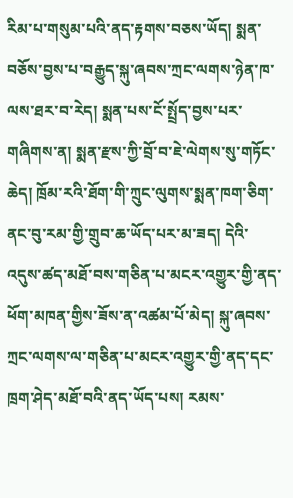རིམ་པ་གསུམ་པའི་ནད་རྟགས་བཅས་ཡོད། སྨན་བཅོས་བྱས་པ་བརྒྱུད་སྐུ་ཞབས་ཀྲང་ལགས་ཉེན་ཁ་ལས་ཐར་བ་རེད། སྨན་པས་ངོ་སྤྲོད་བྱས་པར་གཞིགས་ན། སྨན་རྫས་ཀྱི་བྲོ་བ་ཇེ་ལེགས་སུ་གཏོང་ཆེད། ཁྲོམ་རའི་ཐོག་གི་ཀྲུང་ལུགས་སྨན་ཁག་ཅིག་ནང་བུ་རམ་གྱི་གྲུབ་ཆ་ཡོད་པར་མ་ཟད། དེའི་འདུས་ཚད་མཐོ་བས་གཅིན་པ་མངར་འགྱུར་གྱི་ནད་ཕོག་མཁན་གྱིས་ཟོས་ན་འཚམ་པོ་མེད། སྐུ་ཞབས་ཀྲང་ལགས་ལ་གཅིན་པ་མངར་འགྱུར་གྱི་ནད་དང་ཁྲག་ཤེད་མཐོ་བའི་ནད་ཡོད་པས། རམས་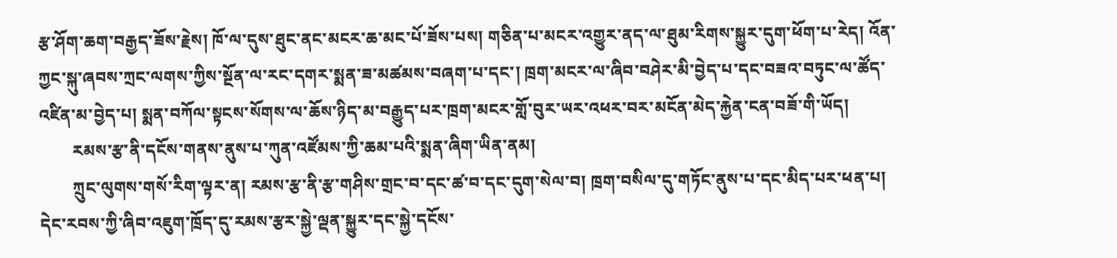རྩ་ཤོག་ཆག་བརྒྱད་ཟོས་རྗེས། ཁོ་ལ་དུས་ཐུང་ནང་མངར་ཆ་མང་པོ་ཟོས་པས། གཅིན་པ་མངར་འགྱུར་ནད་ལ་ཐུམ་རིགས་སྐྱུར་དུག་ཕོག་པ་རེད། འོན་ཀྱང་སྐུ་ཞབས་ཀྲང་ལགས་ཀྱིས་སྔོན་ལ་རང་དགར་སྨན་ཟ་མཚམས་བཞག་པ་དང་། ཁྲག་མངར་ལ་ཞིབ་བཤེར་མི་བྱེད་པ་དང་བཟའ་བཏུང་ལ་ཚོད་འཛིན་མ་བྱེད་པ། སྨན་བཀོལ་སྟངས་སོགས་ལ་ཆོས་ཉིད་མ་བརྒྱུད་པར་ཁྲག་མངར་གློ་བུར་ཡར་འཕར་བར་མངོན་མེད་རྐྱེན་ངན་བཟོ་གི་ཡོད།
        རམས་རྩ་ནི་དངོས་གནས་ནུས་པ་ཀུན་འཛོམས་ཀྱི་ཆམ་པའི་སྨན་ཞིག་ཡིན་ནམ།
        ཀྲུང་ལུགས་གསོ་རིག་ལྟར་ན། རམས་རྩ་ནི་རྩ་གཤིས་གྲང་བ་དང་ཚ་བ་དང་དུག་སེལ་བ། ཁྲག་བསིལ་དུ་གཏོང་ནུས་པ་དང་མིད་པར་ཕན་པ། དེང་རབས་ཀྱི་ཞིབ་འཇུག་ཁྲོད་དུ་རམས་རྩར་སྐྱེ་ལྡན་སྐྱུར་དང་སྐྱེ་དངོས་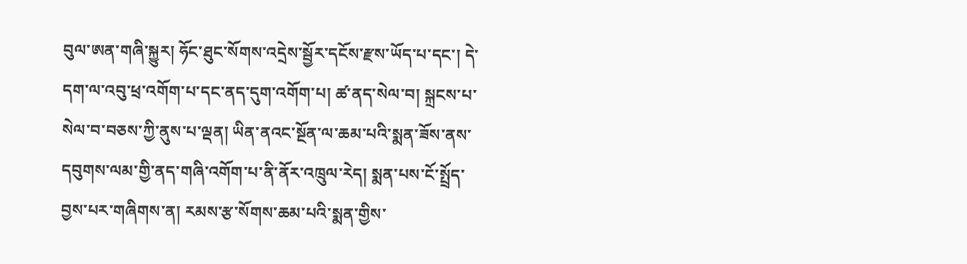བུལ་ཨན་གཞི་སྐྱུར། ཧོང་ཐུང་སོགས་འདྲེས་སྦྱོར་དངོས་རྫས་ཡོད་པ་དང་། དེ་དག་ལ་འབུ་ཕྲ་འགོག་པ་དང་ནད་དུག་འགོག་པ། ཚ་ནད་སེལ་བ། སྐྲངས་པ་སེལ་བ་བཅས་ཀྱི་ནུས་པ་ལྡན། ཡིན་ནའང་སྔོན་ལ་ཆམ་པའི་སྨན་ཟོས་ནས་དབུགས་ལམ་གྱི་ནད་གཞི་འགོག་པ་ནི་ནོར་འཁྲུལ་རེད། སྨན་པས་ངོ་སྤྲོད་བྱས་པར་གཞིགས་ན། རམས་རྩ་སོགས་ཆམ་པའི་སྨན་གྱིས་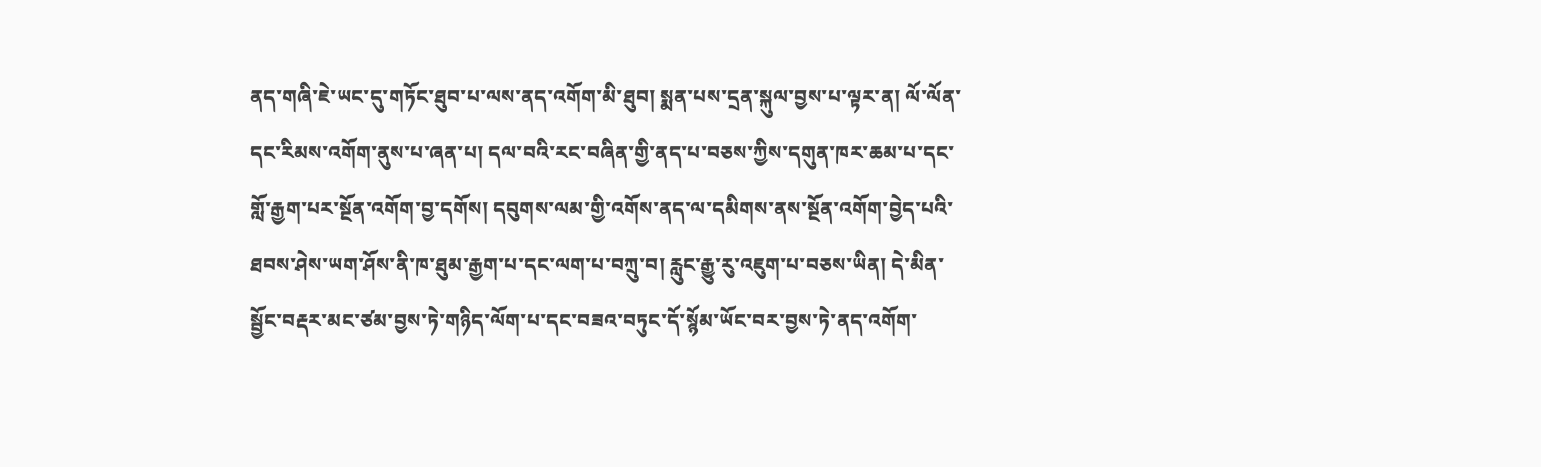ནད་གཞི་ཇེ་ཡང་དུ་གཏོང་ཐུབ་པ་ལས་ནད་འགོག་མི་ཐུབ། སྨན་པས་དྲན་སྐུལ་བྱས་པ་ལྟར་ན། ལོ་ལོན་དང་རིམས་འགོག་ནུས་པ་ཞན་པ། དལ་བའི་རང་བཞིན་གྱི་ནད་པ་བཅས་ཀྱིས་དགུན་ཁར་ཆམ་པ་དང་གློ་རྒྱག་པར་སྔོན་འགོག་བྱ་དགོས། དབུགས་ལམ་གྱི་འགོས་ནད་ལ་དམིགས་ནས་སྔོན་འགོག་བྱེད་པའི་ཐབས་ཤེས་ཡག་ཤོས་ནི་ཁ་ཐུམ་རྒྱག་པ་དང་ལག་པ་བཀྲུ་བ། རླུང་རྒྱུ་རུ་འཇུག་པ་བཅས་ཡིན། དེ་མིན་སྦྱོང་བརྡར་མང་ཙམ་བྱས་ཏེ་གཉིད་ལོག་པ་དང་བཟའ་བཏུང་དོ་སྙོམ་ཡོང་བར་བྱས་ཏེ་ནད་འགོག་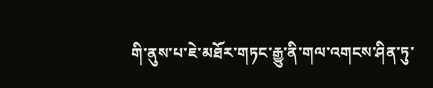གི་ནུས་པ་ཇེ་མཐོར་གཏང་རྒྱུ་ནི་གལ་འགངས་ཤིན་ཏུ་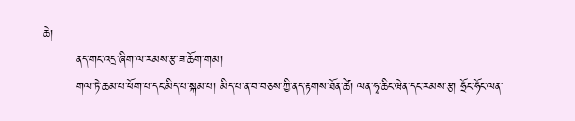ཆེ།
        ནད་གང་འདྲ་ཞིག་ལ་རམས་རྩ་ཟ་ཆོག་གམ།
        གལ་ཏེ་ཆམ་པ་ཕོག་པ་དང་མིད་པ་སྐམ་པ། མིད་པ་ན་བ་བཅས་ཀྱི་ནད་རྟགས་ཐོན་ཚེ། ལན་ཧྭ་ཆིང་ཝེན་དང་རམས་རྩ། ཧྲོང་ཧོང་ལན་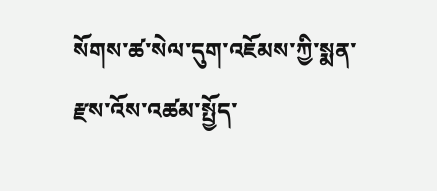སོགས་ཚ་སེལ་དུག་འཇོམས་ཀྱི་སྨན་རྫས་འོས་འཚམ་སྤྱོད་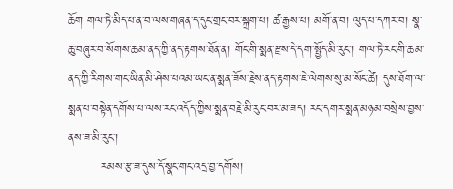ཆོག གལ་ཏེ་མིད་པ་ན་བ་ལས་གཞན་ད་དུང་གྲང་བར་སྐྲག་པ། ཚ་རྒྱས་པ། མགོ་ན་བ། ལུད་པ་དཀར་བ། སྣ་ཆུ་བཞུར་བ་སོགས་ཆམ་ནད་ཀྱི་ནད་རྟགས་ཐོན་ན། གོང་གི་སྨན་རྫས་དེ་དག་སྤྱོད་མི་རུང་། གལ་ཏེ་རང་གི་ཆམ་ནད་ཀྱི་རིགས་གང་ཡིན་མི་ཤེས་པའམ་ཡང་ན་སྨན་ཟོས་རྗེས་ནད་རྟགས་ཇེ་ལེགས་སུ་མ་སོང་ཚེ། དུས་ཐོག་ལ་སྨན་པ་བསྟེན་དགོས་པ་ལས་རང་འདོད་ཀྱིས་སྨན་བརྗེ་མི་རུང་བར་མ་ཟད། རང་དགར་སྨན་མཉམ་བསྲེས་བྱས་ནས་ཟ་མི་རུང་།
        རམས་རྩ་ཟ་དུས་དོ་སྣང་གང་འདྲ་བྱ་དགོས།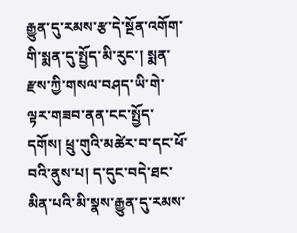རྒྱུན་དུ་རམས་རྩ་དེ་སྔོན་འགོག་གི་སྨན་དུ་སྤྱོད་མི་རུང་། སྨན་རྫས་ཀྱི་གསལ་བཤད་ཡི་གེ་ལྟར་གཟབ་ནན་ངང་སྤྱོད་དགོས། ཕྲུ་གུའི་མཚེར་བ་དང་ཕོ་བའི་ནུས་པ། ད་དུང་བདེ་ཐང་མིན་པའི་མི་སྣས་རྒྱུན་དུ་རམས་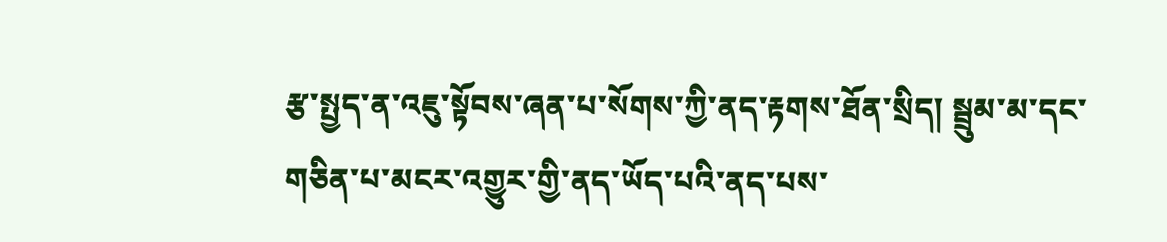རྩ་སྤྱད་ན་འཇུ་སྟོབས་ཞན་པ་སོགས་ཀྱི་ནད་རྟགས་ཐོན་སྲིད། སྦྲུམ་མ་དང་གཅིན་པ་མངར་འགྱུར་གྱི་ནད་ཡོད་པའི་ནད་པས་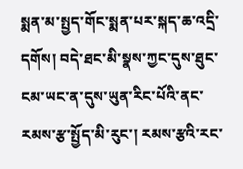སྨན་མ་སྤྱད་གོང་སྨན་པར་སྐད་ཆ་འདྲི་དགོས། བདེ་ཐང་མི་སྣས་ཀྱང་དུས་ཐུང་ངམ་ཡང་ན་དུས་ཡུན་རིང་པོའི་ནང་རམས་རྩ་སྤྱོད་མི་རུང་། རམས་རྩའི་རང་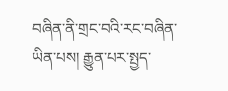བཞིན་ནི་གྲང་བའི་རང་བཞིན་ཡིན་པས། རྒྱུན་པར་སྤྱད་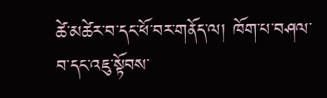ཚེ་མཚེར་བ་དང་ཕོ་བར་གནོད་ལ། ཁོག་པ་བཤལ་བ་དང་འཇུ་སྟོབས་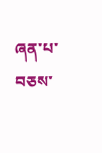ཞན་པ་བཅས་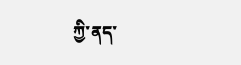ཀྱི་ནད་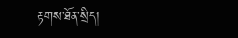རྟགས་ཐོན་སྲིད།